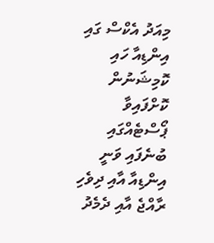މިއަދު އެކްސް ގައި އިންޑިއާ ހައި ކޮމިޝަނުން ކޮށްފައިވާ ޕޯސްޓެއްގައި ބުނެފައި ވަނީ އިންޑިއާ އާއި ދިވެހި ރާއްޖެ އާއި ދެމެދު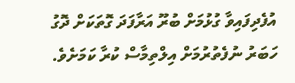އުފެދިފައިވާ ގުޅުމަށް ބުރޫ އަރާފަދަ ގޮތަކަށް ދޮގު ހަބަރު ނުފެތުރުމަށް އިލްތިމާސް ކުރާ ކަމަށެވެ.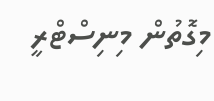މިގޮތުން މިނިސްޓްރީ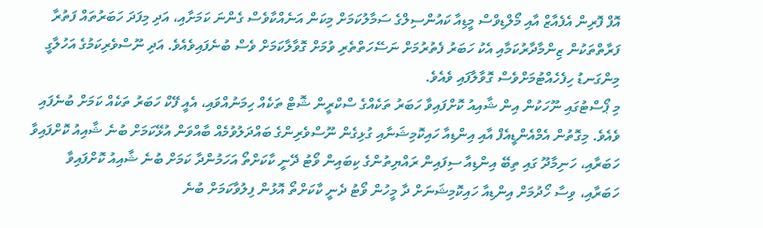އޮފް ފޮރިން އެފެއާޒް އާއި މޯލްޑިވްސް މީޑިއާ ކައުންސިލްގެ ސަމާލުކަމަށް މިކަން އަނެއްކާވެސް ގެންނަ ކަމަށާއި، އަދި މިފަދަ ހަބަރުތައް ފަތުރާ ފަރާތްތަކުން ޒިންމާދާރުކަމާއި އެކު ހަބަރު ފެތުރުމަށް ނަސޭހަތްތެރި ވުމަށް ގޮވާލާކަމަށް ވެސް ބުނެފައިވެއެވެ. އަދި ނޫސްވެރިކަމުގެ އަހުލާގީ މިންގަނޑު ހިފެހެއްޓުމަށްވެސް ގޮވާލާފައި ވެއެވެ.
މި ޕޯސްޓުގައި ނޫހަކުން އިން ޝާއިއު ކޮށްފައިވާ ހަބަރު ތަކެއްގެ ސްކްރީން ޝޮޓް ތަކެއް ހިމަނުއްވައި، އެއީ ފޭކް ހަބަރު ތަކެއް ކަމަށް ބުނެފައި ވެއެވެ. މިގޮތުން އެމްއެންޑީއެފް އާއި އިންޑިއާ ހައިކޮމިޝަނާއި ގުޅިގެން ނޫސްވެރިންގެ ބައްދަލުވުމެއް ބާއްވަން އުޅޭކަމަށް ބުނެ ޝާއިއު ކޮށްފައިވާ ހަބަރާއި، ހަނިމާދޫ ގައި ތިބޭ އިންޑިއާ ސިފައިން ރައްޔިތުންގެ ކިބައިން ވޯޓު ދޭނީ ކާކަށްތޯ އަހަމުންދާ ކަމަށް ބުނެ ޝާއިއު ކޮށްފައިވާ ހަބަރާއި، ވިސާ ހޯދުމަށް އިންޑިއާ ހައިކޮމިޝަނަށް ދާ މީހުން ވޯޓު ދެނީ ކާކަށްތޯ އޮޅުން ފިލުވާކަމަށް ބުނެ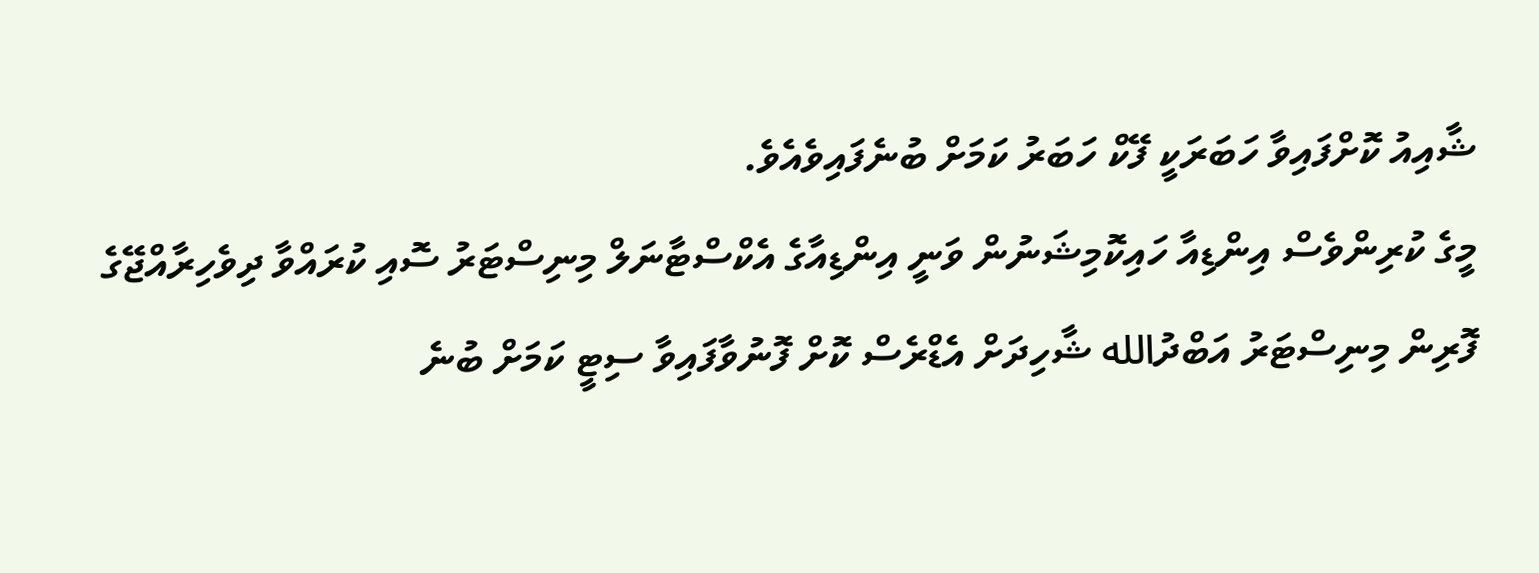ޝާއިއު ކޮށްފައިވާ ހަބަރަކީ ފޭކް ހަބަރު ކަމަށް ބުނެފައިވެއެވެ.
މީގެ ކުރިންވެސް އިންޑިއާ ހައިކޮމިޝަނުން ވަނީ އިންޑިއާގެ އެކްސްޓާނަލް މިނިސްޓަރު ސޮއި ކުރައްވާ ދިވެހިރާއްޖޭގެ ފޮރިން މިނިސްޓަރު އަބްދުالله ޝާހިދަށް އެޑްރެސް ކޮށް ފޮނުވާފައިވާ ސިޓީ ކަމަށް ބުނެ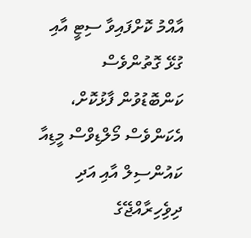އާއްމު ކޮށްފައިވާ ސިޓީ އާއި ގުޅޭ ގޮތުންވެސް ކަންބޮޑުވުން ފާޅުކޮށް، އެކަންވެސް މޯލްޑިވްސް މީޑިއާ ކައުންސިލް އާއި އަދި ދިވެިހިރާއްޖޭގެ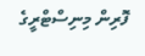ފޮރިން މިނިސްޓްރީގެ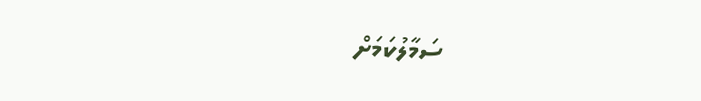ސަމާލުކަމަށް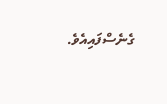ގެނެސްފައިއެވެ.